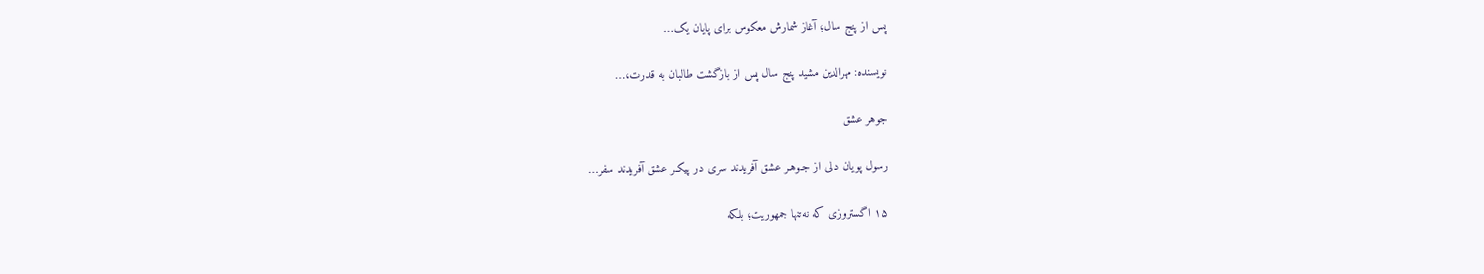پس از پنج سال؛ آغاز شمارش معکوس برای پایان یک…

نویسنده: مهرالدین مشید پنج سال پس از بازگشت طالبان به قدرت،…

جوهر عشق

رسول پویان دلی از جـوهـر عشق آفریدند سری در پیکـر عشق آفریدند سفر…

۱۵ اگستروزی که نه‌تنها جمهوریت؛ بلکه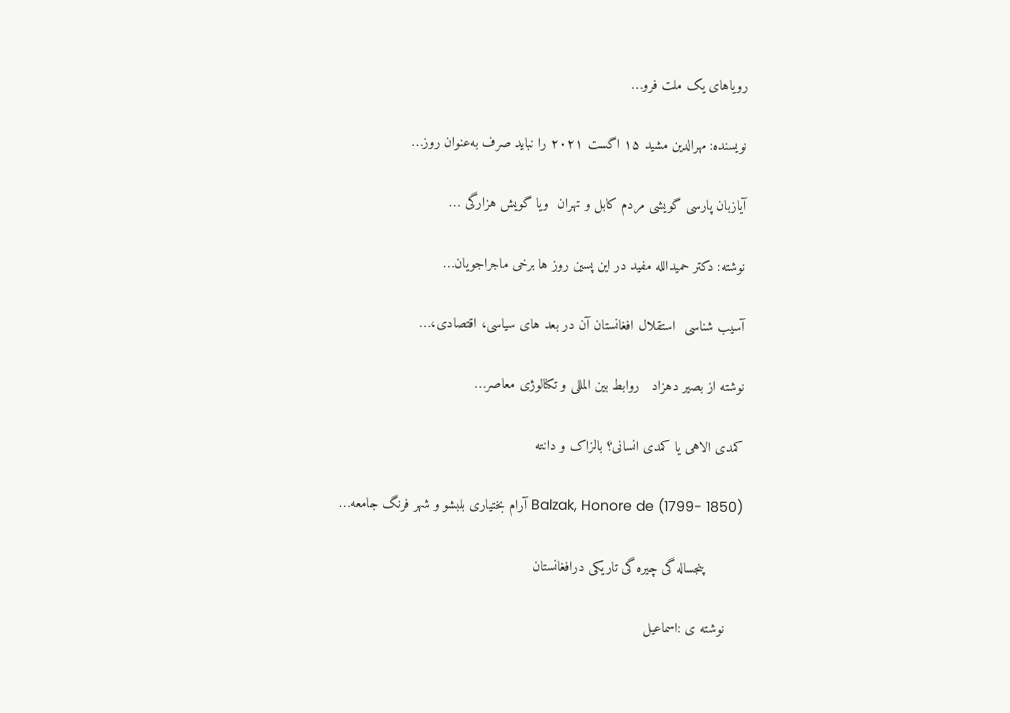رویاهای یک ملت فرو…

نویسنده: مهرالدین مشید ۱۵ اگست ۲۰۲۱ را نباید صرف به‌عنوان روز…

آیازبان پارسی گویشی مردم کابل و تهران  ویا گویش هزارگی …

نوشته: دکتر حمیدالله مفید در این پسین روز ها برخی ماجراجویان…

آسیب شناسی  استقلال افغانستان آن در بعد های سیاسی، اقتصادی،…

نوشته از بصیر دهزاد   روابط بین المللی و تکنالوژی معاصر…

کمدی الاهی یا کمدی انسانی؟ بالزاک و دانته

Balzak, Honore de (1799- 1850) آرام بختیاری بلبشو و شهر فرنگ جامعه…

         پنجساله گی چیره گی تاریکی درافغانستان

    نوشته ی :اسماعیل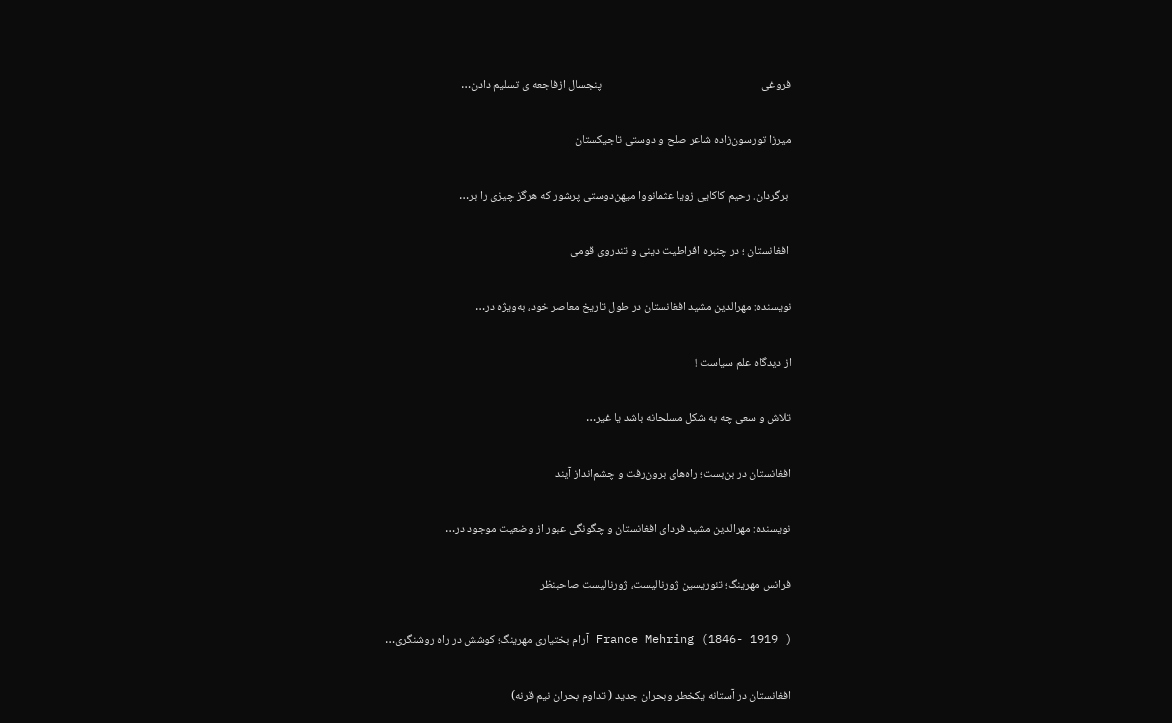فروغی                                                            پنجسال ازفاجعه ی تسلیم دادن…

میرزا تورسون‌زاده شاعر صلح و دوستی تاجیکستان

 برگردان. رحیم کاکایی زویا عثمانووا میهن‌دوستی پرشور که هرگز چیزی را بر…

 افغانستان ؛ در چنبره افراطیت دینی و تندروی قومی

نویسنده: مهرالدین مشید افغانستان در طول تاریخ معاصر خود، به‌ویژه در…

از دیدگاه علم سیاست !

تلاش و سعی چه به شکل مسلحانه باشد یا غیر…

افغانستان در بن‌بست؛ راه‌های برون‌رفت و چشم‌انداز آیند

نویسنده: مهرالدین مشید فردای افغانستان و چگونگی عبور از وضعیت موجود در…

فرانس مهرینگ؛ تئوریسین ژورنالیست، ژورنالیست صاحبنظر

France Mehring (1846- 1919 ) آرام بختیاری مهرینگ؛ کوشش در راه روشنگری…

افغانستان در آستانه یکخطر وبحران جدید ( تداوم بحران نیم قرنه)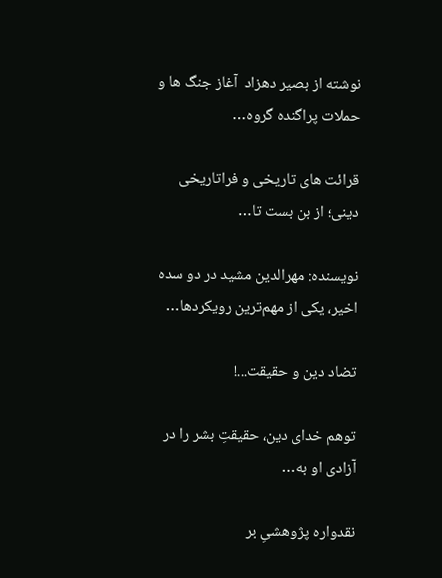نوشته از بصیر دهزاد  آغاز جنگ ها و حملات پراگنده گروه…

قرائت های تاریخی و فراتاریخی دینی؛ از بن بست تا…

نویسنده: مهرالدین مشید در دو سده اخیر، یکی از مهم‌ترین رویکردها…

تضاد دین و حقیقت...!

توهم خدای دین، حقیقتِ بشر را در آزادی او به…

نقدواره پژوهشیِ بر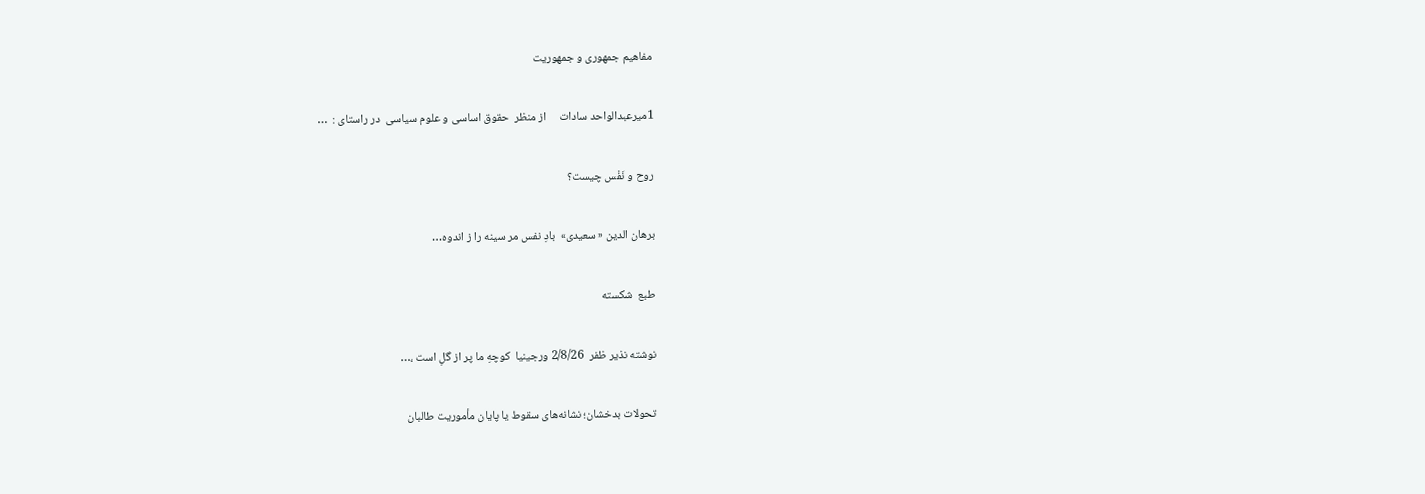مفاهیم جمهوری و جمهوریت

1میرعبدالواحد سادات     از منظر  حقوق اساسی و علوم سیاسی  در راستای :  …

روح و نَفْس چیست؟

برهان الدین « سعیدی»  بادِ نفس مر سینه را ز اندوه…

طبع  شکسته

نوشته نذیر ظفر  2/8/26 ورجینیا  كوچهِ ما پر از گلِ است ،…

تحولات بدخشان؛ نشانه‌های سقوط یا پایان مأموریت طالبان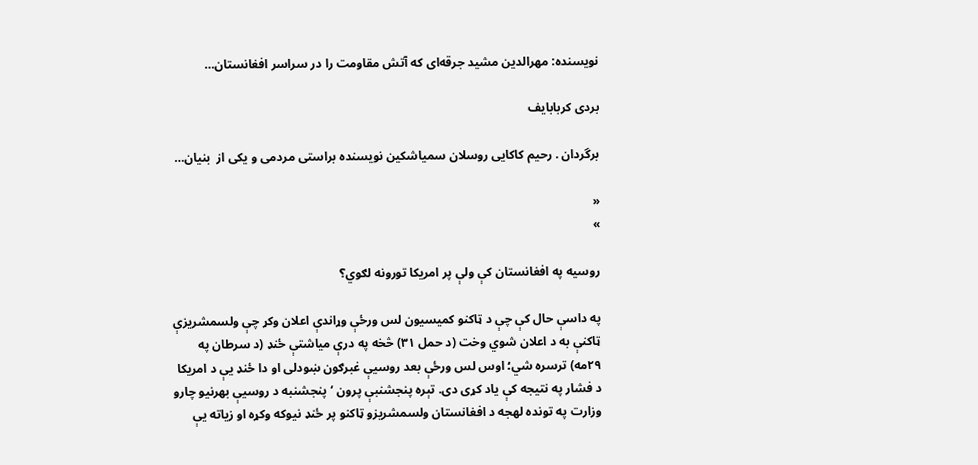نویسنده: مهرالدین مشید جرقه‌ای که آتش مقاومت را در سراسر افغانستان…

بردی کربابایف

برگردان . رحیم کاکایی روسلان سمیاشکین نویسنده براستی مردمی و یکی از  بنیان…

«
»

روسيه په افغانستان کې ولې پر امریکا تورونه لګوي؟

په داسې حال کې چې د ټاکنو کميسيون لس ورځې وړاندې اعلان وکړ چې ولسمشريزې ټاکنې به د اعلان شوي وخت (د حمل ۳۱) څخه په درې مياشتې ځنډ (د سرطان په ۲۹مه) ترسره شي؛ اوس لس ورځې بعد روسيې غبرګون ښودلی او دا ځنډ يې د امريکا د فشار په نتيجه کې ياد کړی دی. تېره پنجشنبې پرون ‘پنجشنبه د روسیې بهرنیو چارو وزارت په تونده لهجه د افغانستان ولسمشریزو ټاکنو پر ځنډ نیوکه وکړه او زياته يې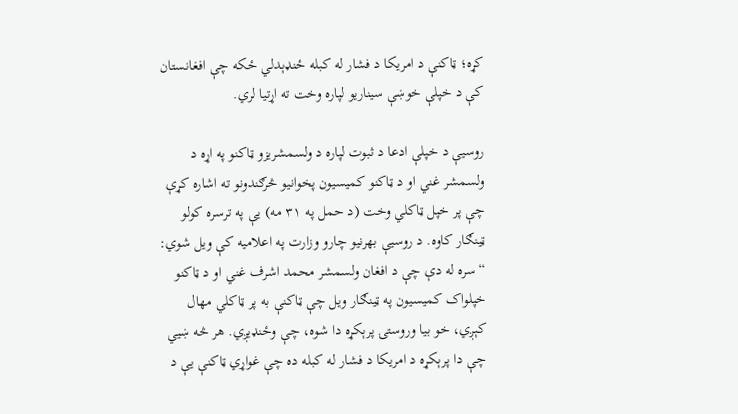کړه؛ ټاکنې د امریکا د فشار له کبله ځنډېدلي ځکه چې افغانستان کې د خپلې خوښې سیناریو لپاره وخت ته اړتیا لري.

روسيې د خپلې ادعا د ثبوت لپاره د ولسمشريزو ټاکنو په اړه د ولسمشر غني او د ټاکنو کميسيون پخوانيو څرګندونو ته اشاره کړې چې پر خپل ټاکلي وخت (د حمل په ۳۱ مه) يې په ترسره کولو ټينګار کاوه. د روسیې بهرنیو چارو وزارت په اعلامیه کې ویل شوي: “سره له دې چې د افغان ولسمشر محمد اشرف غني او د ټاکنو خپلواک کمیسیون په ټینګار ویل چې ټاکنې به پر ټاکلي مهال کېږي، خو بیا وروستۍ پرېکړه دا شوه، چې وځنډیږي. هر څه ښيي چې دا پرېکړه د امریکا د فشار له کبله ده چې غواړي ټاکنې یې د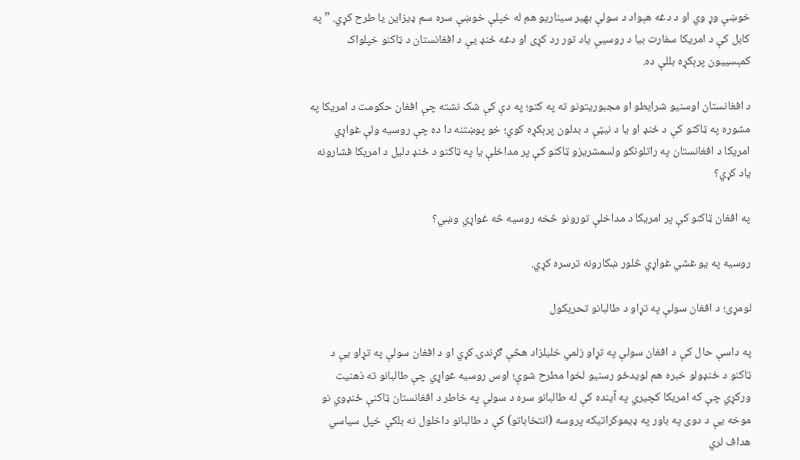خوښې وړ وي او د دغه هېواد د سولې بهیر سیناریو هم له خپلې خوښې سره سم ډیزاین یا طرح کړي. ” په کابل کې د امريکا سفارت بيا د روسيې ياد تور رد کړی او دغه ځنډ يې د افغانستان د ټاکنو خپلواک کمېسییون پرېکړه بللې ده.

د افغانستان اوسنيو شرايطو او مجبوريتونو ته په کتو؛ په دې کې شک نشته چې افغان حکومت د امريکا په مشوره په ټاکنو کې د ځنډ او یا د نيټې د بدلون پرېکړه کوي؛ خو پوښتنه دا ده چې روسيه ولې غواړي امريکا د افغانستان په راتلونکو ولسمشريزو ټاکنو کې پر مداخلې يا په ټاکنو د ځنډ دليل د امريکا فشارونه ياد کړي؟

په افغان ټاکنو کې پر امریکا د مداخلې تورونو څخه روسيه څه غواړي وښي؟

روسيه په يو غشي غواړي څلور ښکارونه ترسره کړي.

لومړی؛ د افغان سولې په تړاو د طالبانو تحريکول

په داسې حال کې د افغان سولې په تړاو زلمي خليلزاد هڅې ګړندۍ کړي او د افغان سولې په تړاو يې د ټاکنو د ځنډولو خبره هم لويدځو رسنيو لخوا مطرح شوې؛ اوس روسيه غواړي چې طالبانو ته ذهنيت ورکړي چې که امريکا کچيري په آينده کې له طالبانو سره د سولې په خاطر د افغانستان ټاکنې ځنډوي نو موخه يې د دوی په باور په ډيموکراتیکه پروسه (انتخاباتو) کې د طالبانو داخلول نه بلکې خپل سياسي هداف لري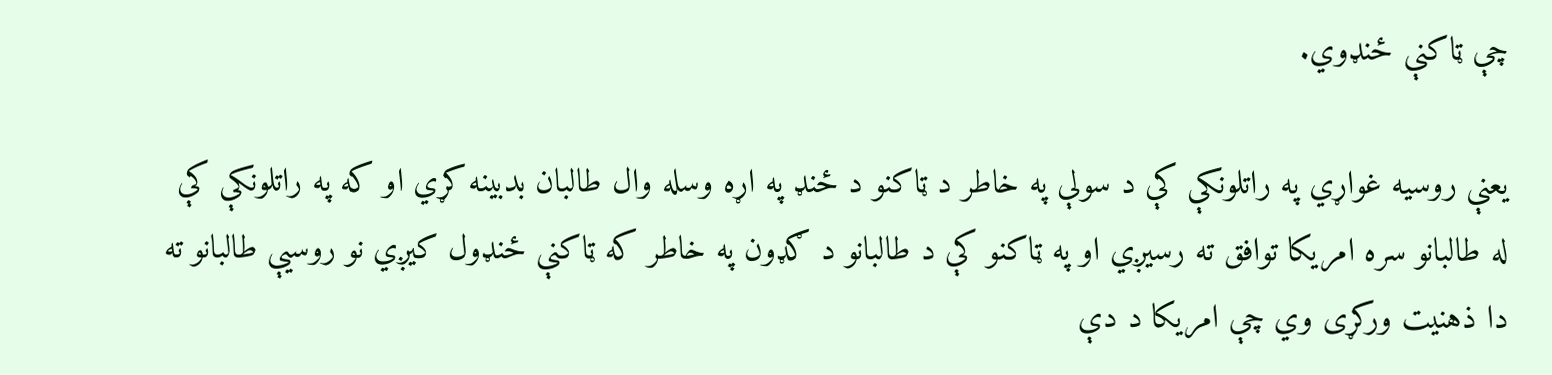چې ټاکنې ځنډوي.

يعنې روسيه غواړي په راتلونکې کې د سولې په خاطر د ټاکنو د ځنډ په اړه وسله وال طالبان بدبينه کړي او که په راتلونکې کې له طالبانو سره امريکا توافق ته رسيږي او په ټاکنو کې د طالبانو د ګډون په خاطر که ټاکنې ځنډول کیږي نو روسيې طالبانو ته دا ذهنيت ورکړی وي چې امريکا د دې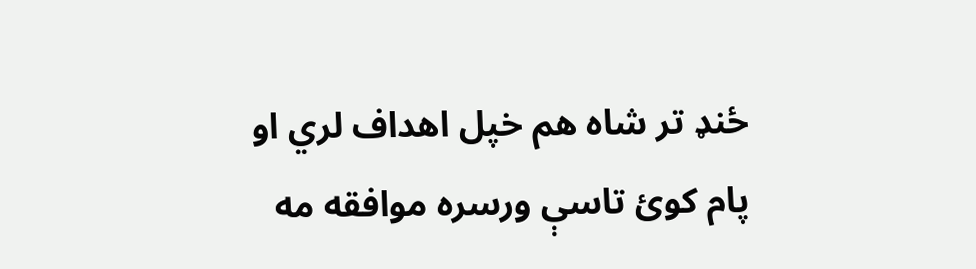ځنډ تر شاه هم خپل اهداف لري او پام کوئ تاسې ورسره موافقه مه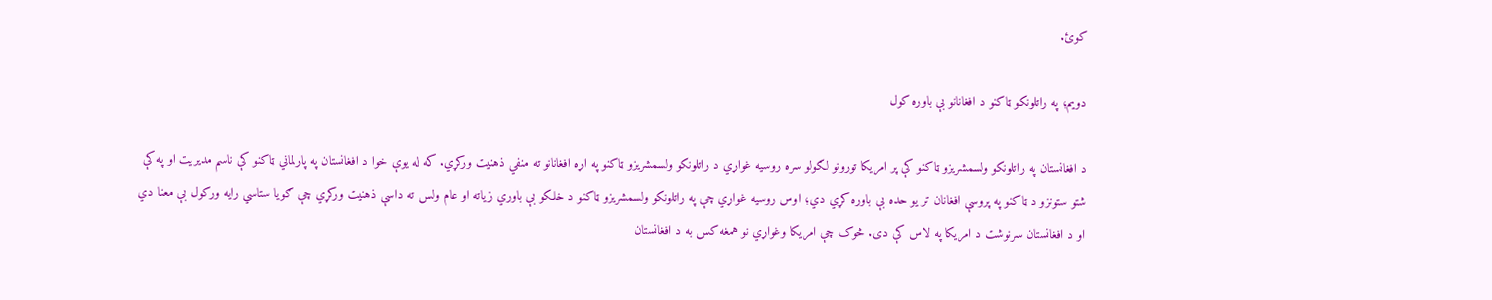کوئ.

دويم؛ په راتلونکو ټاکنو د افغانانو بې باوره کول

د افغانستان په راتلونکو ولسمشريزو ټاکنو کې پر امريکا تورونو لګولو سره روسيه غواړي د راتلونکو ولسمشريزو ټاکنو په اړه افغانانو ته منفي ذهنيت ورکړي. که له يوې خوا د افغانستان په پارلماني ټاکنو کې ناسم مديريت او په کې شتو ستونزو د ټاکنو په پروسې افغانان تر يو حده بې باوره کړي دي؛ اوس روسيه غواړي چې په راتلونکو ولسمشريزو ټاکنو د خلکو بې باوري زياته او عام ولس ته داسې ذهنیت ورکړي چې ګويا ستاسي رايه ورکول بې معنا دي او د افغانستان سرنوشت د امريکا په لاس کې دی. څوک چې امریکا وغواړي نو همغه کس به د افغانستان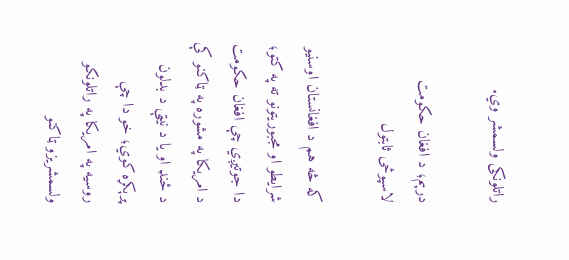راتلونکی ولسمشر وي.

درېم؛ د افغان حکومت لاسپوڅی ثابتول

که څه هم د افغانستان اوسنيو شرايطو او مجبوريتونو ته په کتو؛ دا جوتيږي چې افغان حکومت د امريکا په مشوره په ټاکنو کې د ځنډ او یا د نيټې د بدلون پرېکړه کوي؛ خو دا چې روسيه په امريکا په راتلونکو ولسمشريزو ټاکنو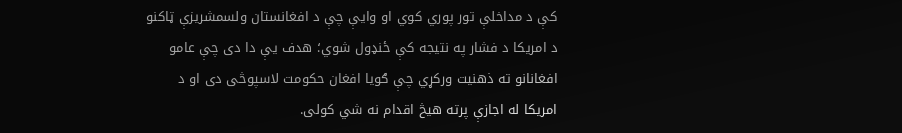کې د مداخلې تور پوري کوي او وايې چې د افغانستان ولسمشريزې ټاکنو د امریکا د فشار په نتيجه کې ځنډول شوي؛ هدف يې دا دی چې عامو افغانانو ته ذهنيت ورکړي چې ګويا افغان حکومت لاسپوڅی دی او د امريکا له اجازې پرته هيڅ اقدام نه شي کولی.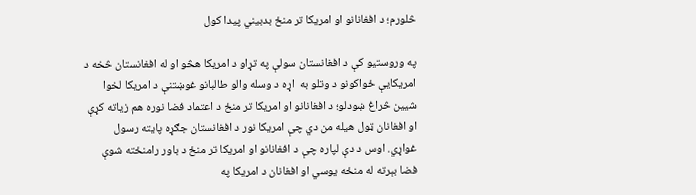څلورم؛ د افغانانو او امريکا تر منځ بدبيني پيدا کول

په وروستيو کې د افغانستان سولې په تړاو د امریکا هڅو او له افغانستان څخه د امريکايې ځواکونو د وتلو به  اړه د وسله والو طالبانو غوښتنې د امریکا لخوا شيين څراغ ښودلو؛ د افغانانو او امريکا تر منځ د اعتماد فضا نوره هم زياته کړې او افغانان ټول هيله من دي چې امریکا نور د افغانستان جګړه پايته رسول غواړي. اوس د دې لپاره چې د افغانانو او امریکا تر منځ د باور رامنځته شوې فضا بېرته له منځه يوسي او افغانان د امريکا په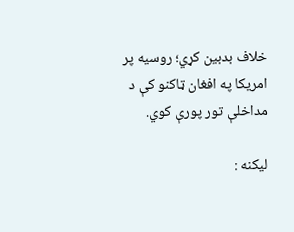خلاف بدبين کړي؛ روسیه پر امریکا په افغان ټاکنو کې د مداخلې تور پورې کوي.

لیکنه :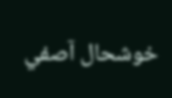خوشحال آصفي